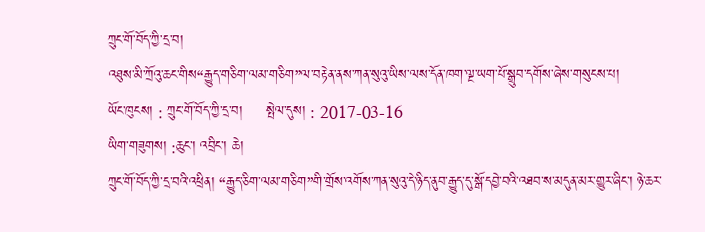ཀྲུང་གོ་བོད་ཀྱི་དྲ་བ།
འཐུས་མི་ཀྲོའུ་ཆང་གིས“རྒྱུད་གཅིག་ལམ་གཅིག”ལ་བརྟེན་ནས་ཀན་སུའུ་ཡིས་ལས་དོན་ཁག་ལྔ་ཡག་པོ་སྒྲུབ་དགོས་ཞེས་གསུངས་པ།
ཡོང་ཁུངས། : ཀྲུང་གོ་བོད་ཀྱི་དྲ་བ།     སྤེལ་དུས། : 2017-03-16
ཡིག་གཟུགས། :ཆུང་། འབྲིང་། ཆེ།
ཀྲུང་གོ་བོད་ཀྱི་དྲ་བའི་འཕྲིན། “རྒྱུད་ཅིག་ལམ་གཅིག”གི་གྲོས་འགོས་ཀན་སུའུ་དེ་ཉིད་ནུབ་རྒྱུད་དུ་སྒོ་དབྱེ་བའི་འཐབ་ས་མདུན་མར་གྱུར་ཞིང་། ཉེ་ཆར་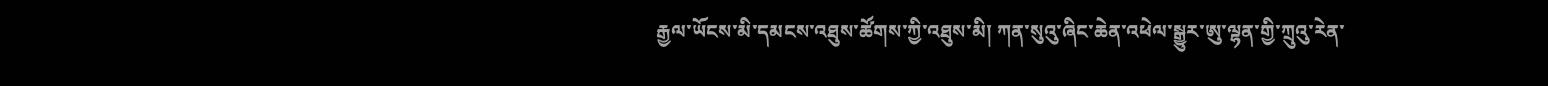རྒྱལ་ཡོངས་མི་དམངས་འཐུས་ཚོགས་ཀྱི་འཐུས་མི། ཀན་སུའུ་ཞིང་ཆེན་འཕེལ་སྒྱུར་ཨུ་ལྷན་གྱི་ཀྲུའུ་རེན་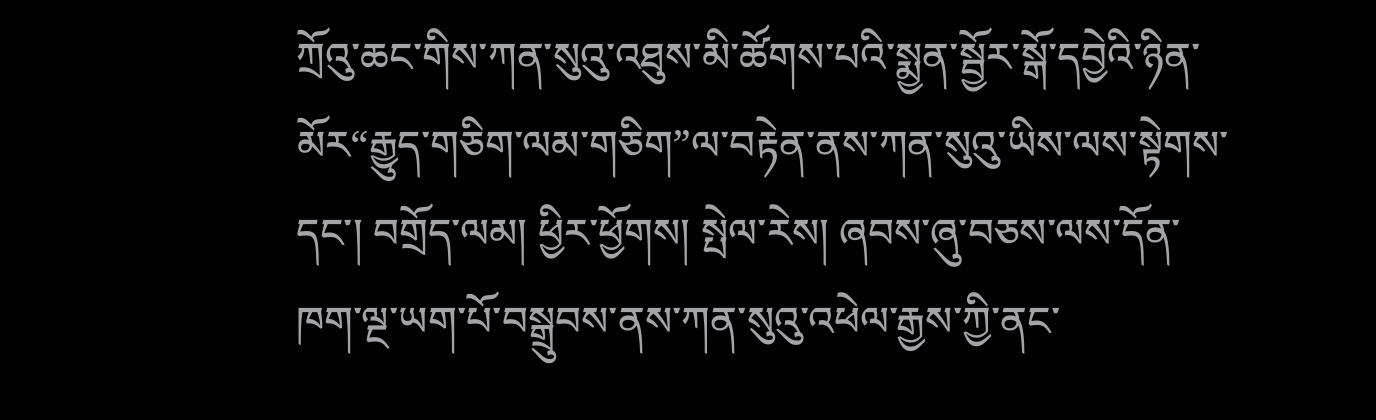ཀྲོའུ་ཆང་གིས་ཀན་སུའུ་འཐུས་མི་ཚོགས་པའི་སྨྱན་སྦྱོར་སྒོ་དབྱེའི་ཉིན་མོར“རྒྱུད་གཅིག་ལམ་གཅིག”ལ་བརྟེན་ནས་ཀན་སུའུ་ཡིས་ལས་སྟེགས་དང་། བགྲོད་ལམ། ཕྱིར་ཕྱོགས། སྤེལ་རེས། ཞབས་ཞུ་བཅས་ལས་དོན་ཁག་ལྔ་ཡག་པོ་བསྒྲུབས་ནས་ཀན་སུའུ་འཕེལ་རྒྱས་ཀྱི་ནང་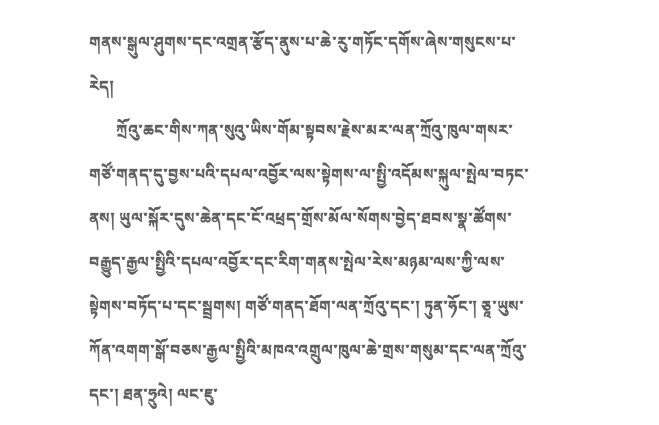གནས་སྒུལ་ཤུགས་དང་འགྲན་རྩོད་ནུས་པ་ཆེ་རུ་གཏོང་དགོས་ཞེས་གསུངས་པ་རེད།
       ཀྲོའུ་ཆང་གིས་ཀན་སུའུ་ཡིས་གོམ་སྟབས་རྗེས་མར་ལན་ཀྲོའུ་ཁུལ་གསར་གཙོ་གནད་དུ་བྱས་པའི་དཔལ་འབྱོར་ལས་སྟེགས་ལ་སྤྱི་འདོམས་སྐུལ་སྤེལ་བཏང་ནས། ཡུལ་སྐོར་དུས་ཆེན་དང་ངོ་འཕྲད་གྲོས་མོལ་སོགས་བྱེད་ཐབས་སྣ་ཚོགས་བརྒྱུད་རྒྱལ་སྤྱིའི་དཔལ་འབྱོར་དང་རིག་གནས་སྤེལ་རེས་མཉམ་ལས་ཀྱི་ལས་སྟེགས་བཏོད་པ་དང་སྦྲགས། གཙོ་གནད་ཐོག་ལན་ཀྲོའུ་དང་། ཏུན་ཧོང་། ཅཱ་ཡུས་ཀོན་འགག་སྒོ་བཅས་རྒྱལ་སྤྱིའི་མཁའ་འགྲུལ་ཁུལ་ཆེ་གྲས་གསུམ་དང་ལན་ཀྲོའུ་དང་། ཐན་ཧྲུའེ། ལང་ཇུ་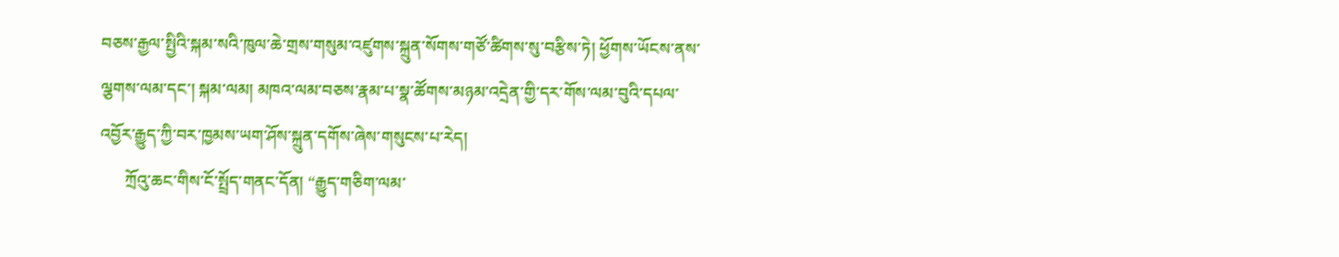བཅས་རྒྱལ་སྤྱིའི་སྐམ་སའི་ཁུལ་ཆེ་གྲས་གསུམ་འཛུགས་སྐྲུན་སོགས་གཙོ་ཚིགས་སུ་བརྩིས་ཏེ། ཕྱོགས་ཡོངས་ནས་ལྕགས་ལམ་དང་། སྐམ་ལམ། མཁའ་ལམ་བཅས་རྣམ་པ་སྣ་ཚོགས་མཉམ་འདྲེན་གྱི་དར་གོས་ལམ་བུའི་དཔལ་འབྱོར་རྒྱུད་ཀྱི་བར་ཁྱམས་ཡག་ཤོས་སྐྲུན་དགོས་ཞེས་གསུངས་པ་རེད།
      ཀྲོའུ་ཆང་གིས་ངོ་སྤྲོད་གནང་དོན། “རྒྱུད་གཅིག་ལམ་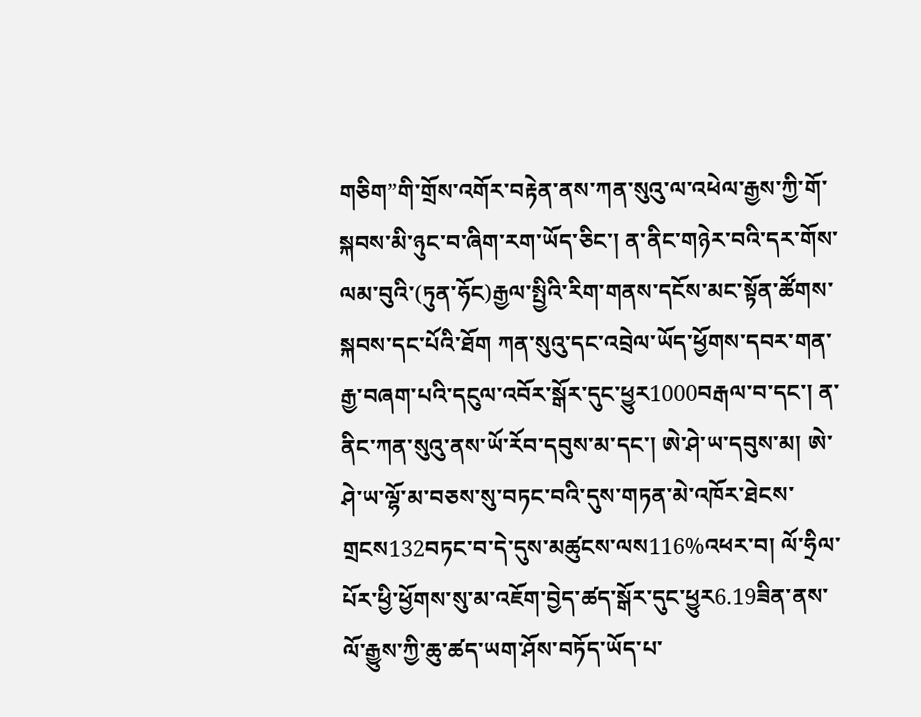གཅིག”གི་གྲོས་འགོར་བརྟེན་ནས་ཀན་སུའུ་ལ་འཕེལ་རྒྱས་ཀྱི་གོ་སྐབས་མི་ཉུང་བ་ཞིག་རག་ཡོད་ཅིང་། ན་ནིང་གཉེར་བའི་དར་གོས་ལམ་བུའི་(ཏུན་ཧོང)རྒྱལ་སྤྱིའི་རིག་གནས་དངོས་མང་སྟོན་ཚོགས་སྐབས་དང་པོའི་ཐོག ཀན་སུའུ་དང་འབྲེལ་ཡོད་ཕྱོགས་དབར་གན་རྒྱ་བཞག་པའི་དངུལ་འབོར་སྒོར་དུང་ཕྱུར1000བརྒལ་བ་དང་། ན་ནིང་ཀན་སུའུ་ནས་ཡོ་རོབ་དབུས་མ་དང་། ཨེ་ཤེ་ཡ་དབུས་མ། ཨེ་ཤེ་ཡ་ལྷོ་མ་བཅས་སུ་བཏང་བའི་དུས་གཏན་མེ་འཁོར་ཐེངས་གྲངས132བཏང་བ་དེ་དུས་མཚུངས་ལས116%འཕར་བ། ལོ་ཧྲིལ་པོར་ཕྱི་ཕྱོགས་སུ་མ་འཇོག་བྱེད་ཚད་སྒོར་དུང་ཕྱུར6.19ཟིན་ནས་ལོ་རྒྱུས་ཀྱི་ཆུ་ཚད་ཡག་ཤོས་བཏོད་ཡོད་པ་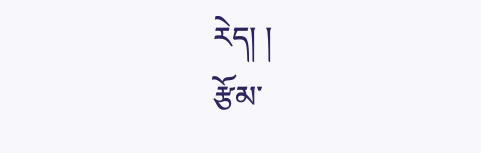རེད། །
རྩོམ་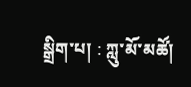སྒྲིག་པ། : ཀླུ་མོ་མཚོ།